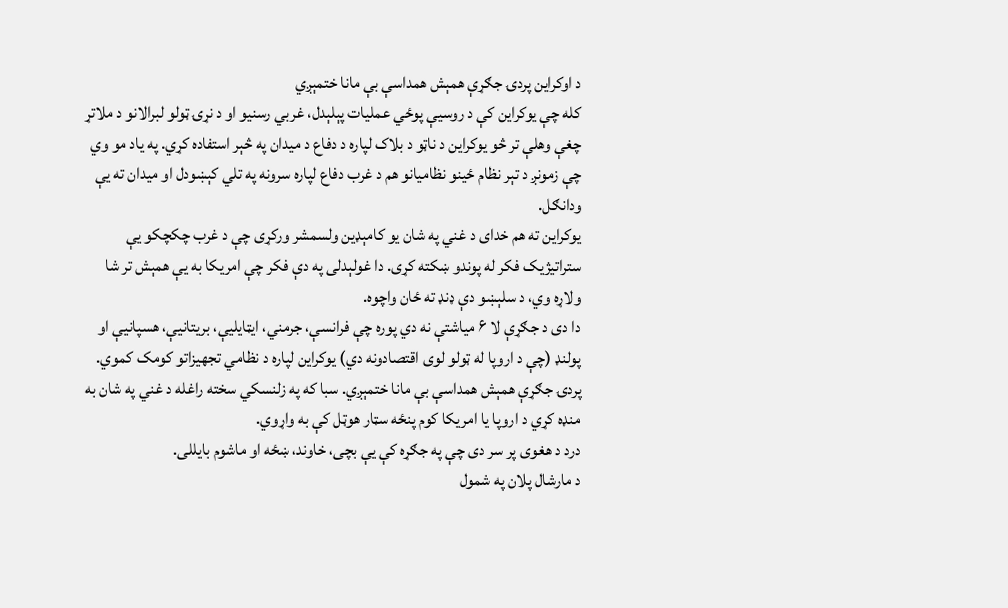د اوکراين پردۍ جګړې همېش همداسې بې مانا ختمېږي
کله چې یوکراین کې د روسیې پوځي عملیات پېلېدل، غربي رسنیو او د نړۍ ټولو لبرالانو د ملاتړ چغې وهلې تر څو یوکراین د ناټو د بلاک لپاره د دفاع د میدان په څېر استفاده کړي. په یاد مو وي چې زمونږ د تېر نظام ځینو نظامیانو هم د غرب دفاع لپاره سرونه په تلي کېښودل او میدان ته یې ودانګل.
یوکراین ته هم خدای د غني په شان یو کامېډین ولسمشر ورکړی چې د غرب چکچکو یې ستراتیژیک فکر له پوندو ښکته کړی. دا غولېدلی په دې فکر چې امریکا به یې همېش تر شا ولاړه وي، د سلېښو دې ډنډ ته ځان واچوه.
دا دی د جګړې لا ۶ میاشتې نه دي پوره چې فرانسې، جرمني، ایټایلیې، بریتانیې، هسپانیې او پولنډ (چې د اروپا له ټولو لوی اقتصادونه دي) یوکراین لپاره د نظامي تجهیزاتو کومک کموي.
پردۍ جګړې همېش همداسې بې مانا ختمېږي. سبا که په زلنسکي سخته راغله د غني په شان به منډه کړي د اروپا یا امریکا کوم پنځه سټار هوټل کې به واړوي.
درد د هغوی پر سر دی چې په جګړه کې یې بچی، خاوند، ښځه او ماشوم بایللی.
د مارشال پلان په شمول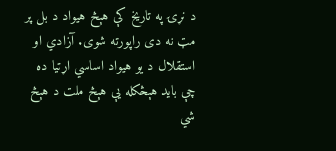د نړۍ په تاریخ کې هېڅ هیواد د بل پر مټ نه دی راپورته شوی. آزادي او استقلال د یو هیواد اساسي اړتیا ده چې باید هېڅکله یې هېڅ ملت د هېڅ شي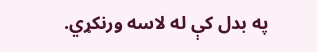په بدل کې له لاسه ورنکړي.